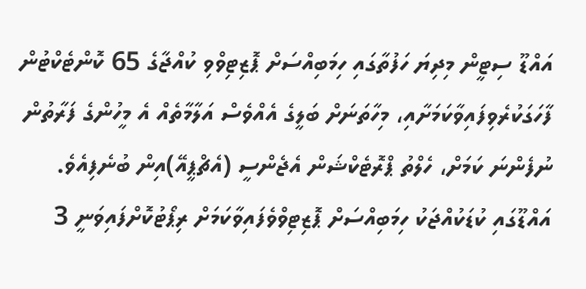އައްޑޫ ސިޓީން މިދިޔަ ހަފުތާގައި ހިމަބިއްސަށް ޕޮޒިޓިވްވި ކުއްޖާގެ 65 ކޮންޓެކްޓުން ފާހަގަކުރެވިފައިވާކަމަށާއި، މިހާތަނަށް ބަލީގެ އެއްވެސް އަލާމާތެއް އެ މީހުންގެ ފަރާތުން ނުފެންނަ ކަމަށް، ހެލްތު ޕްރޮޓެކްޝަން އެޖެންސީ (އެޗްޕީއޭ)އިން ބުނެފިއެވެ.
އައްޑޫގައި ކުޑަކުއްޖަކު ހިމަބިއްސަށް ޕޮޒިޓިވްވެފައިވާކަމަށް ރިޕޯޓުކޮށްފައިވަނީ 3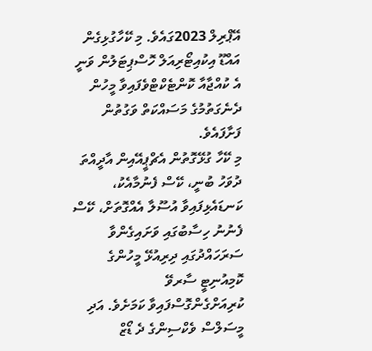އޭޕްރިލް 2023ގައެވެ. މި ކޭހާގުޅިގެން އައްޑޫ އިކުއިޓޯރިއަލް ހޮސްޕިޓަލުން ވަނީ އެ ކުއްޖާއާ ކޮންޓެކްޓްވެފައިވާ މީހުން ދެނެގަތުމުގެ މަސައްކަތް ވަގުތުން ފަށާފައެވެ.
މި ކޭހާ ގުޅޭގޮތުން އެޗްޕީއޭއިން އާދީއްތަ ދުވަހު ބުނީ، ކޭސް ފެނުމާއެކު، ކަނޑައެޅިފައިވާ އުސޫލާ އެއްގޮތަށް، ކޭސް ފެނުނު ހިސާބުގައި ވަށައިގެންވާ ސަރަހައްދުގައި ދިރިއުޅޭ މީހުންގެ ކޮމިއުނިޓީ ސާރވޭ ކުރިއަށްގެންގޮސްފައިވާ ކަމަށެވެ. އަދި މީސަލްސް ވެކްސިންގެ ދެ ޑޯޒް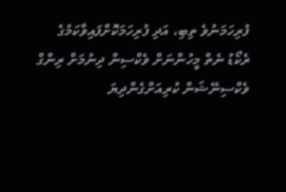ފުރިހަމަނުވެ ތިބި، އަދި ފުރިހަމަކޮށްފައިވާކަމުގެ ރެކޯޑު ނެތް މީހުންނަށް ވެކްސިން ދިނުމަށް ރިންގް ވެކްސިނޭޝަން ކުރިއަށްގެންދިޔަ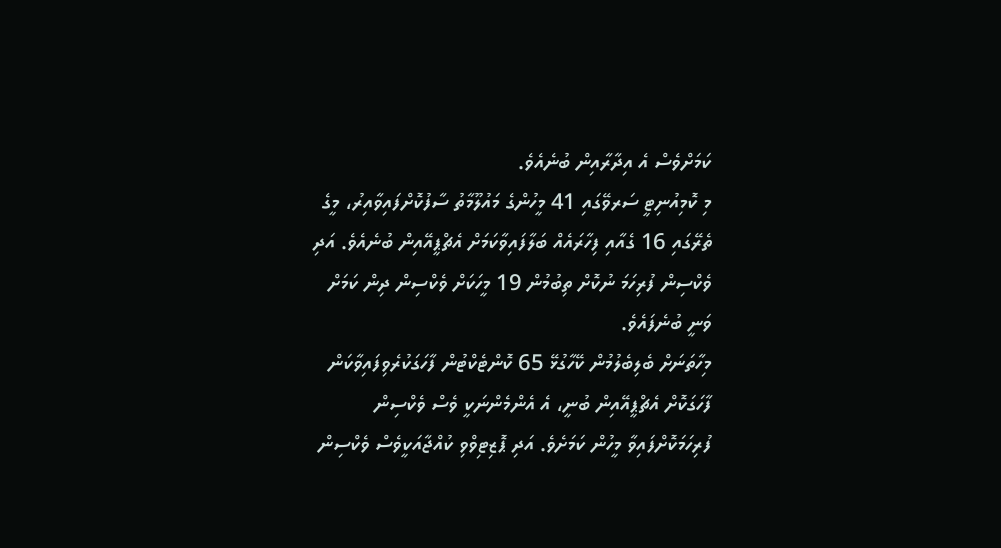ކަމަށްވެސް އެ އިދާރާއިން ބުނެއެވެ.
މި ކޮމިއުނިޓީ ސަރވޭގައި 41 މީހުންގެ މައުލޫމާތު ސާފުކޮށްފައިވާއިރު، މީގެ ތެރޭގައި 16 ގެއާއި ފިހާރައެއް ބަލާފައިވާކަމަށް އެޗްޕީއޭއިން ބުނެއެވެ. އަދި ވެކްސިން ފުރިހަމަ ނުކޮށް ތިބުމުން 19 މީހަކަށް ވެކްސިން ދިން ކަމަށް ވަނީ ބުނެފައެވެ.
މިހާތަނަށް ބެލިބެލުމުން ކޭހާގުޅޭ 65 ކޮންޓެކްޓުން ފާހަގަކުރެވިފައިވާކަން ފާހަގަކޮށް އެޗްޕީއޭއިން ބުނީ، އެ އެންމެންނަކީ ވެސް ވެކްސިން ފުރިހަމަކޮށްފައިވާ މީހުން ކަމަށެވެ. އަދި ޕޮޒިޓިވްވި ކުއްޖާއަކީވެސް ވެކްސިން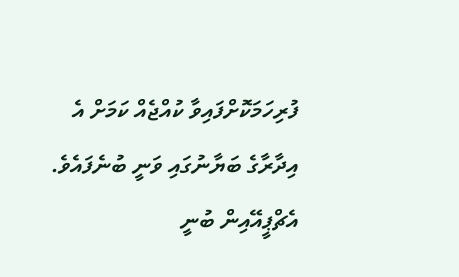ފުރިހަމަކޮށްފައިވާ ކުއްޖެއް ކަމަށް އެ އިދާރާގެ ބަޔާނުގައި ވަނީ ބުނެފައެވެ.
އެޗްޕީއޭއިން ބުނީ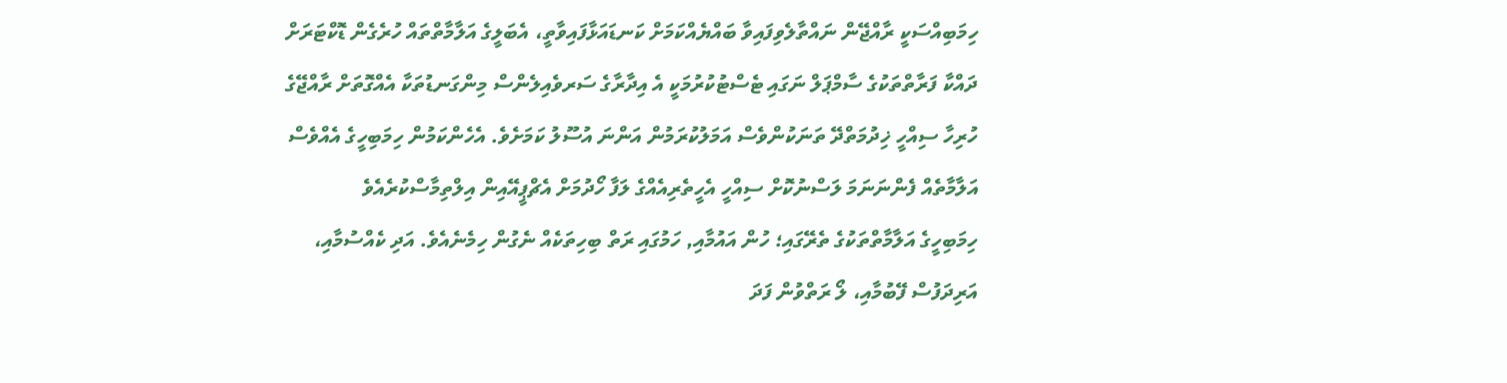ހިމަބިއްސަކީ ރާއްޖޭން ނައްތާލެވިފައިވާ ބައްޔެއްކަމަށް ކަނޑައަޅާފައިވާތީ، އެބަލީގެ އަލާމާތްތައް ހުރެގެން ޑޮކްޓަރަށް ދައްކާ ފަރާތްތަކުގެ ސާމްޕަލް ނަގައި ޓެސްޓުކުރުމަކީ އެ އިދާރާގެ ސަރވެއިލެންސް މިންގަނޑުތަކާ އެއްގޮތަށް ރާއްޖޭގެ ހުރިހާ ސިއްހީ ޚިދުމަތްދޭ ތަނަކުންވެސް އަމަލުކުރަމުން އަންނަ އުސޫލު ކަމަށެވެ. އެހެންކަމުން ހިމަބިހީގެ އެއްވެސް އަލާމާތެއް ފެންނަނަމަ ލަސްނުކޮށް ސިއްހީ އެހީތެރިއެއްގެ ލަފާ ހޯދުމަށް އެޗްޕީއޭއިން އިލްތިމާސްކުރެއެވެ
ހިމަބިހީގެ އަލާމާތްތަކުގެ ތެރޭގައި؛ ހުން އައުމާއި, ހަމުގައި ރަތް ބިހިތަކެއް ނެގުން ހިމެނެއެވެ. އަދި ކެއްސުމާއި، އަރިދަފުސް ފޭބުމާއި، ލޯ ރަތްވުން ފަދަ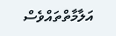އަލާމާތްތައްވެސް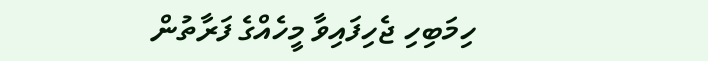ހިމަބިހި ޖެހިފައިވާ މީހެއްގެ ފަރާތުން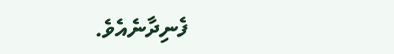ފެނިދާނެއެވެ.